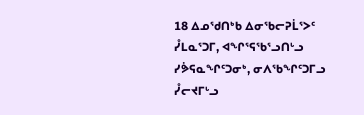18 ᐃᓄᖁᑎᒃᑲ ᐃᓂᖃᓕᕈᒫᕐᐳᑦ ᓮᒪᓇᕐᑐᒥ, ᐊᖏᕐᕋᖃᕐᓗᑎᒡᓗ ᓯᕘᕋᓇᖏᑦᑐᓂᒃ, ᓂᐱᖃᖏᑦᑐᒥᓗ ᓮᓕᔪᒥᒡᓗ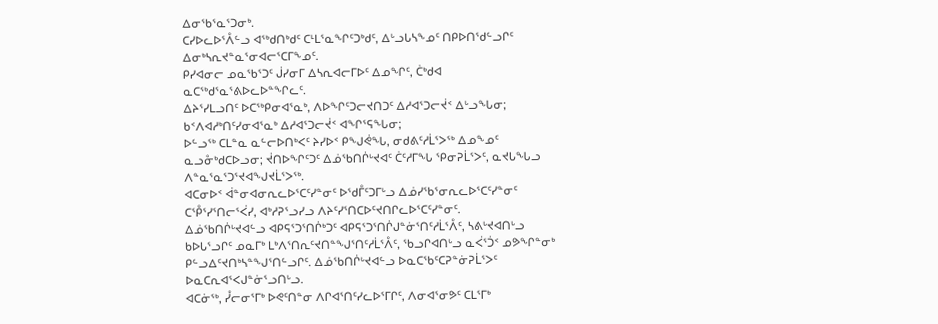ᐃᓂᖃᕐᓇᕐᑐᓂᒃ.
ᑕᓯᐅᓚᐅᕐᐰᓪᓗ ᐊᖅᑯᑎᒃᑯᑦ ᑕᒻᒪᕐᓇᖏᑦᑐᒃᑯᑦ, ᐃᒡᓗᒐᓴᖕᓄᑦ ᑎᑭᐅᑎᖁᓪᓗᒋᑦ ᐃᓂᒃᓴᕆᔪᓐᓇᕐᓂᐊᓕᕐᑕᒥᖕᓄᑦ.
ᑭᓯᐊᓂᓕ ᓄᓇᖃᕐᑐᑦ ᒎᓯᓂᒥ ᐃᓴᕆᐊᓕᒥᐅᑦ ᐃᓄᖏᑦ, ᑖᒃᑯᐊ ᓇᑕᖅᑯᕐᓇᕐᕕᐅᓚᐅᓐᖏᓚᑦ.
ᐃᔨᕐᓯᒪᓗᑎᑦ ᐅᑕᖅᑭᓂᐊᕐᓇᒃ, ᐱᐅᖏᑦᑐᓕᔪᑎᑐᑦ ᐃᓱᐊᕐᑐᓕᔫᑉ ᐃᒡᓗᖓᓂ; ᑲᑉᐱᐊᓱᒃᑎᑦᓯᓂᐊᕐᓇᒃ ᐃᓱᐊᕐᑐᓕᔫᑉ ᐊᖏᕐᕋᖓᓂ;
ᐅᓪᓗᖅ ᑕᒪᓐᓇ ᓇᓪᓕᐅᑎᒃᐸᑦ ᔨᓯᐅᑉ ᑭᖑᕚᖓ, ᓂᑯᕕᑦᓱᒫᕐᐳᖅ ᐃᓄᖕᓄᑦ ᓇᓗᓁᒃᑯᑕᐅᓗᓂ; ᔫᑎᐅᖏᑦᑐᑦ ᐃᓅᖃᑎᒌᒡᔪᐊᑦ ᑖᑦᓱᒥᖓ ᕿᓂᕈᒫᕐᐳᑦ, ᓇᔪᒐᖓᓗ ᐱᓐᓇᕐᓇᕐᑐᕐᔪᐊᖑᔪᒫᕐᐳᖅ.
ᐊᑕᓂᐅᑉ ᐋᓐᓂᐊᓂᕆᓚᐅᕐᑕᑦᓯᓐᓂᑦ ᐅᖁᒤᑦᑐᒥᒡᓗ ᐃᓅᓯᖃᕐᓂᕆᓚᐅᕐᑕᑦᓯᓐᓂᑦ ᑕᕾᕐᓯᕐᑎᓕᕐᐹᓯ, ᐊᒃᓱᕈᕐᓗᓯᓗ ᐱᔨᑦᓯᕐᑎᑕᐅᑦᔪᑎᒋᓚᐅᕐᑕᑦᓯᓐᓂᑦ.
ᐃᓅᖃᑎᒌᒡᔪᐊᓪᓗ ᐊᑭᕋᕐᑐᕐᑎᒌᒃᑐᑦ ᐊᑭᕋᕐᑐᕐᑎᒌᒍᓐᓃᕐᑎᑦᓱᒫᕐᐰᑦ, ᓴᕕᒡᔪᐊᑎᒡᓗ ᑲᐅᒐᕐᓗᒋᑦ ᓄᓇᒥᒃ ᒪᒃᐱᕐᑎᕆᑦᔪᑎᓐᖑᕐᑎᑦᓱᒫᕐᐰᑦ, ᖃᓗᒋᐊᑎᒡᓗ ᓇᐹᕐᑑᑉ ᓄᕗᖏᓐᓂᒃ ᑭᓪᓗᐃᑦᔪᑎᒃᓴᓐᖑᕐᑎᓪᓗᒋᑦ. ᐃᓅᖃᑎᒌᒡᔪᐊᓪᓗ ᐅᓇᑕᖃᑦᑕᕈᓐᓃᕈᒫᕐᐳᑦ ᐅᓇᑕᕆᐊᕐᐸᒍᓐᓃᕐᓗᑎᒡᓗ.
ᐊᑕᓃᖅ, ᓮᓕᓂᕐᒥᒃ ᐅᕙᑦᑎᓐᓂ ᐱᒋᐊᕐᑎᑦᓯᓚᐅᕐᒥᒋᑦ, ᐱᓂᐊᕐᓂᕗᑦ ᑕᒪᕐᒥᒃ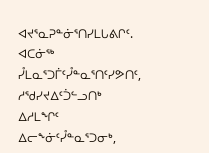ᐊᔪᕐᓇᕈᓐᓃᕐᑎᓯᒪᒐᕕᒋᑦ.
ᐊᑕᓃᖅ ᓮᒪᓇᕐᑐᒦᑦᓮᓐᓇᕐᑎᑦᓯᕗᑎᑦ, ᓱᖁᓯᔪᐃᑦᑑᓪᓗᑎᒃ ᐃᓱᒪᖏᑦ ᐃᓕᖕᓃᑦᓮᓐᓇᕐᑐᓂᒃ,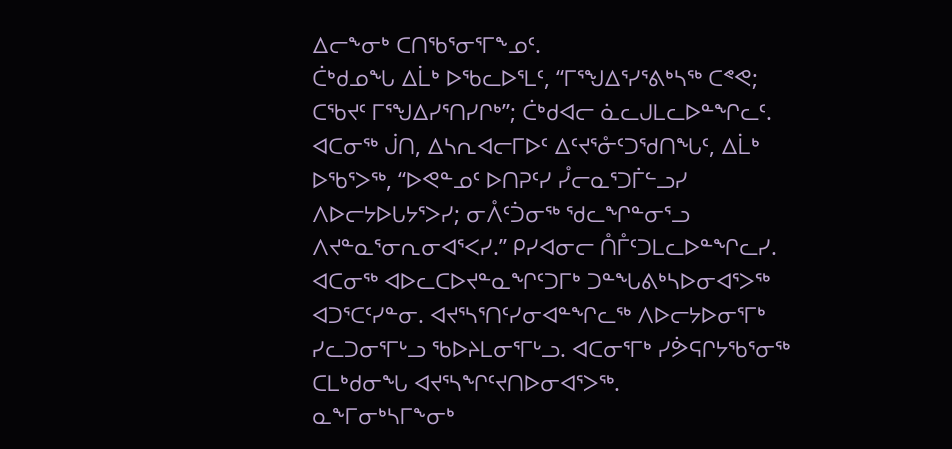ᐃᓕᖕᓂᒃ ᑕᑎᖃᕐᓂᕐᒥᖕᓄᑦ.
ᑖᒃᑯᓄᖓ ᐃᒫᒃ ᐅᖃᓚᐅᕐᒪᑦ, “ᒥᕐᖑᐃᕐᓯᕐᕕᒃᓴᖅ ᑕᕝᕙ; ᑕᖃᔪᑦ ᒥᕐᖑᐃᓯᕐᑎᓯᒋᒃ”; ᑖᒃᑯᐊᓕ ᓈᓚᒍᒪᓚᐅᓐᖏᓚᑦ.
ᐊᑕᓂᖅ ᒎᑎ, ᐃᓴᕆᐊᓕᒥᐅᑦ ᐃᑦᔪᕐᓁᑦᑐᖁᑎᖓᑦ, ᐃᒫᒃ ᐅᖃᕐᐳᖅ, “ᐅᕙᓐᓄᑦ ᐅᑎᕈᑦᓯ ᓮᓕᓇᕐᑐᒦᓪᓗᓯ ᐱᐅᓕᔭᐅᒐᔭᕐᐳᓯ; ᓂᐰᑦᑑᓂᖅ ᖁᓚᖏᓐᓂᕐᓗ ᐱᔪᓐᓇᕐᓂᕆᓂᐊᕐᐸᓯ.” ᑭᓯᐊᓂᓕ ᑍᒤᑦᑐᒪᓚᐅᓐᖏᓚᓯ.
ᐊᑕᓂᖅ ᐊᐅᓚᑕᐅᔪᓐᓇᖏᑦᑐᒥᒃ ᑐᓐᖓᕕᒃᓴᐅᓂᐊᕐᐳᖅ ᐊᑐᕐᑕᑦᓯᓐᓂ. ᐊᔪᕐᓴᕐᑎᑦᓯᓂᐊᓐᖏᓚᖅ ᐱᐅᓕᔭᐅᓂᕐᒥᒃ ᓯᓚᑐᓂᕐᒥᒡᓗ ᖃᐅᔨᒪᓂᕐᒥᒡᓗ. ᐊᑕᓂᕐᒥᒃ ᓯᕘᕋᒋᔭᖃᕐᓂᖅ ᑕᒪᒃᑯᓂᖓ ᐊᔪᕐᓴᖏᑦᔪᑎᐅᓂᐊᕐᐳᖅ.
ᓇᖕᒥᓂᒃᓴᒥᖕᓂᒃ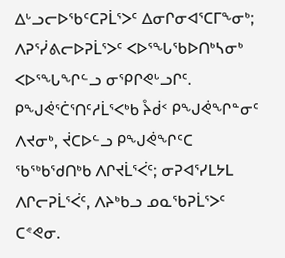ᐃᒡᓗᓕᐅᖃᑦᑕᕈᒫᕐᐳᑦ ᐃᓂᒋᓂᐊᕐᑕᒥᖕᓂᒃ; ᐱᕈᕐᓰᕕᓕᐅᕈᒫᕐᐳᑦ ᐸᐅᕐᖓᖃᐅᑎᒃᓴᓂᒃ ᐸᐅᕐᖓᖏᓪᓗ ᓂᕿᒋᕙᒡᓗᒋᑦ.
ᑭᖑᕚᕐᑖᕐᑎᑦᓱᒫᕐᐸᒃᑲ ᔧᑰᑉ ᑭᖑᕚᖏᓐᓂᑦ ᐱᔪᓂᒃ, ᔫᑕᐅᓪᓗ ᑭᖑᕚᖏᑦᑕ ᖃᖅᑲᖁᑎᒃᑲ ᐱᒋᔪᒫᕐᐹᑦ; ᓂᕈᐊᕐᓯᒪᔭᒪ ᐱᒋᓕᕈᒫᕐᐹᑦ, ᐱᔨᒃᑲᓗ ᓄᓇᖃᕈᒫᕐᐳᑦ ᑕᕝᕙᓂ.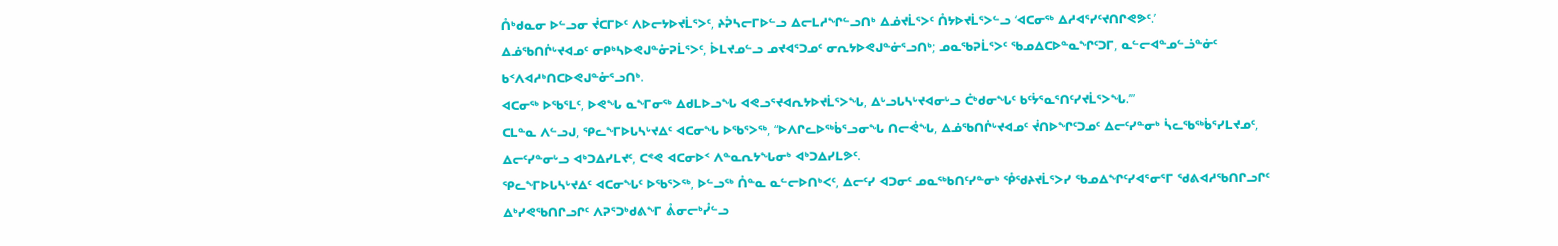ᑍᒃᑯᓇᓂ ᐅᓪᓗᓂ ᔫᑕᒥᐅᑦ ᐱᐅᓕᔭᐅᔪᒫᕐᐳᑦ, ᔨᕉᓴᓕᒥᐅᓪᓗ ᐃᓕᒪᓱᖏᓪᓗᑎᒃ ᐃᓅᔪᒫᕐᐳᑦ ᑍᔭᐅᔪᒫᕐᐳᓪᓗ ‘ᐊᑕᓂᖅ ᐃᓱᐊᕐᓯᑦᔪᑎᒋᕙᕗᑦ.’
ᐃᓅᖃᑎᒌᒡᔪᐊᓄᑦ ᓂᑭᒃᓴᐅᕙᒍᓐᓁᕈᒫᕐᐳᑦ, ᐆᒪᔪᓄᓪᓗ ᓄᔪᐊᕐᑐᓄᑦ ᓂᕆᔭᐅᕙᒍᓐᓃᕐᓗᑎᒃ; ᓄᓇᖃᕈᒫᕐᐳᑦ ᖃᓄᐃᑕᐅᓐᓇᖏᑦᑐᒥ, ᓇᓪᓕᐊᓐᓄᓪᓘᓐᓃᑦ ᑲᑉᐱᐊᓱᒃᑎᑕᐅᕙᒍᓐᓁᕐᓗᑎᒃ.
ᐊᑕᓂᖅ ᐅᖃᕐᒪᑦ, ᐅᕙᖓ ᓇᖕᒥᓂᖅ ᐃᑯᒪᐅᓗᖓ ᐊᕙᓗᕐᔪᐊᕆᔭᐅᔪᒫᕐᐳᖓ, ᐃᒡᓗᒐᓴᒡᔪᐊᓂᒡᓗ ᑖᒃᑯᓂᖓᑦ ᑲᑦᔮᕐᓇᕐᑎᑦᓯᔪᒫᕐᐳᖓ.’”
ᑕᒪᓐᓇ ᐱᓪᓗᒍ, ᕿᓚᖕᒥᐅᒐᓴᒡᔪᐃᑦ ᐊᑕᓂᖓ ᐅᖃᕐᐳᖅ, “ᐅᐱᒋᓚᐅᖅᑳᕐᓗᓂᖓ ᑎᓕᕚᖓ, ᐃᓅᖃᑎᒌᒡᔪᐊᓄᑦ ᔫᑎᐅᖏᑦᑐᓄᑦ ᐃᓕᑦᓯᓐᓂᒃ ᓵᓚᖃᖅᑳᕐᓯᒪᔪᓄᑦ, ᐃᓕᑦᓯᓐᓂᒡᓗ ᐊᒃᑐᐃᓯᒪᔪᑦ, ᑕᕝᕙ ᐊᑕᓂᐅᑉ ᐱᓐᓇᕆᔭᖓᓂᒃ ᐊᒃᑐᐃᓯᒪᕗᑦ.
ᕿᓚᖕᒥᐅᒐᓴᒡᔪᐃᑦ ᐊᑕᓂᖓᑦ ᐅᖃᕐᐳᖅ, ᐅᓪᓗᖅ ᑍᓐᓇ ᓇᓪᓕᐅᑎᒃᐸᑦ, ᐃᓕᑦᓯ ᐊᑐᓂᑦ ᓄᓇᖅᑲᑎᑦᓯᓐᓂᒃ ᕾᖁᔨᔪᒫᕐᐳᓯ ᖃᓄᐃᖏᑦᓯᐊᕐᓂᕐᒥ ᖁᕕᐊᓱᖃᑎᒋᓗᒋᑦ ᐃᒃᓯᕙᖃᑎᒋᓗᒋᑦ ᐱᕈᕐᑐᒃᑯᕕᖕᒥ ᕔᓂᓕᒃᓮᓪᓗ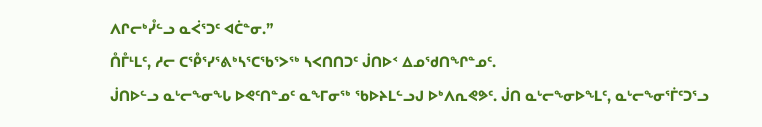ᐱᒋᓕᒃᓮᓪᓗ ᓇᐹᕐᑐᑦ ᐊᑖᓐᓂ.”
ᑍᒤᒻᒪᑦ, ᓱᓕ ᑕᕾᕐᓯᕐᕕᒃᓴᕐᑕᖃᕐᐳᖅ ᓴᐸᑎᑎᑐᑦ ᒎᑎᐅᑉ ᐃᓄᖁᑎᖏᓐᓄᑦ.
ᒎᑎᐅᓪᓗ ᓇᒡᓕᖕᓂᖓ ᐅᕙᑦᑎᓐᓄᑦ ᓇᖕᒥᓂᖅ ᖃᐅᔨᒪᓪᓗᒍ ᐅᒃᐱᕆᕙᕗᑦ. ᒎᑎ ᓇᒡᓕᖕᓂᐅᖕᒪᑦ, ᓇᒡᓕᖕᓂᕐᒦᑦᑐᕐᓗ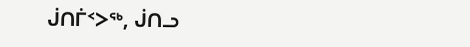ᒎᑎᒦᑉᐳᖅ, ᒎᑎᓗ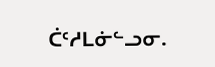ᑖᑦᓱᒪᓃᓪᓗᓂ.